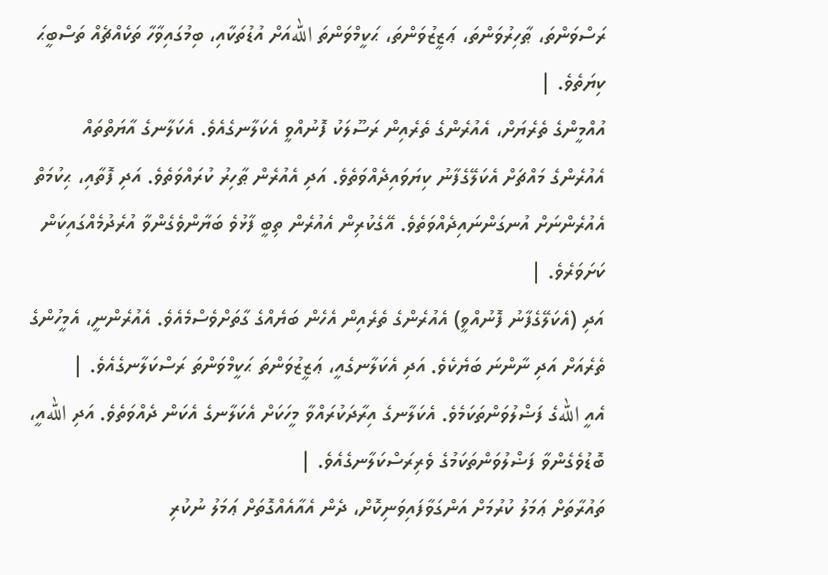ރަސްވަންތަ، ޠާހިރުވަންތަ، ޢަޒީޒުވަންތަ، ޙަކީމްވަންތަ اللهއަށް އުޑުތަކާއި، ބިމުގައިވާހާ ތަކެއްޗެއް ތަސްބީޙަ ކިޔަތެވެ. |
އުއްމީންގެ ތެރެޔަށް، އެއުރެންގެ ތެރެއިން ރަސޫލަކު ފޮނުއްވީ އެކަލާނގެއެވެ. އެކަލާނގެ އާޔަތްތައް އެއުރެންގެ މައްޗަށް އެކަލޭގެފާނު ކިޔަވައިދެއްވަތެވެ. އަދި އެއުރެން ޠާހިރު ކުރައްވަތެވެ. އަދި ފޮތާއި، ޙިކުމަތް އެއުރެންނަށް އުނގަންނައިދެއްވަތެވެ. އޭގެކުރިން އެއުރެން ތިބީ ފާޅުވެ ބަޔާންވެގެންވާ އުރެދުމެއްގައިކަން ކަށަވަރެވެ. |
އަދި (އެކަލޭގެފާނު ފޮނުއްވީ) އެއުރެންގެ ތެރެއިން އެހެން ބަޔެއްގެ ގާތަށްވެސްމެއެވެ. އެއުރެންނީ، އެމީހުންގެ ތެރެއަށް އަދި ނާންނަ ބަޔެކެވެ. އަދި އެކަލާނގެއީ، ޢަޒީޒުވަންތަ ޙަކީމްވަންތަ ރަސްކަލާނގެއެވެ. |
އެއީ اللهގެ ފަޟްލުވަންތަކަމެވެ. އެކަލާނގެ އިރާދަކުރައްވާ މީހަކަށް އެކަލާނގެ އެކަން ދެއްވަތެވެ. އަދި اللهއީ، ބޮޑުވެގެންވާ ފަޟްލުވަންތަކަމުގެ ވެރިރަސްކަލާނގެއެވެ. |
ތައުރާތަށް ޢަމަލު ކުރުމަށް އަންގަވާފައިވަނިކޮށް، ދެން އެއާއެއްގޮތަށް ޢަމަލު ނުކުރި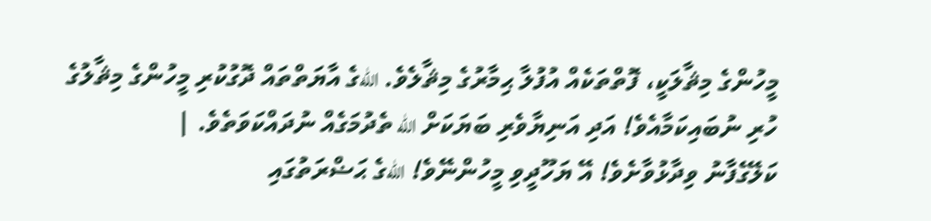މީހުންގެ މިޘާލަކީ، ފޮތްތަކެއް އުފުލާ ޙިމާރުގެ މިޘާލެވެ. اللهގެ އާޔަތްތައް ދޮގުކުރި މީހުންގެ މިޘާލުގެ ހުރި ނުބައިކަމާއެވެ! އަދި އަނިޔާވެރި ބަޔަކަށް الله ތެދުމަގެއް ނުދައްކަވަތެވެ. |
ކަލޭގެފާނު ވިދާޅުވާށެވެ! އޭ ޔަހޫދީވި މީހުންނޭވެ! اللهގެ ޙަޟްރަތުގައި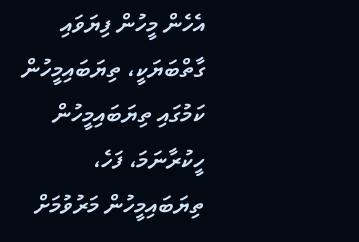އެހެން މީހުން ފިޔަވައި ގާތްބަޔަކީ، ތިޔަބައިމީހުން ކަމުގައި ތިޔަބައިމީހުން ހީކުރާނަމަ، ފަހެ، ތިޔަބައިމީހުން މަރުވުމަށް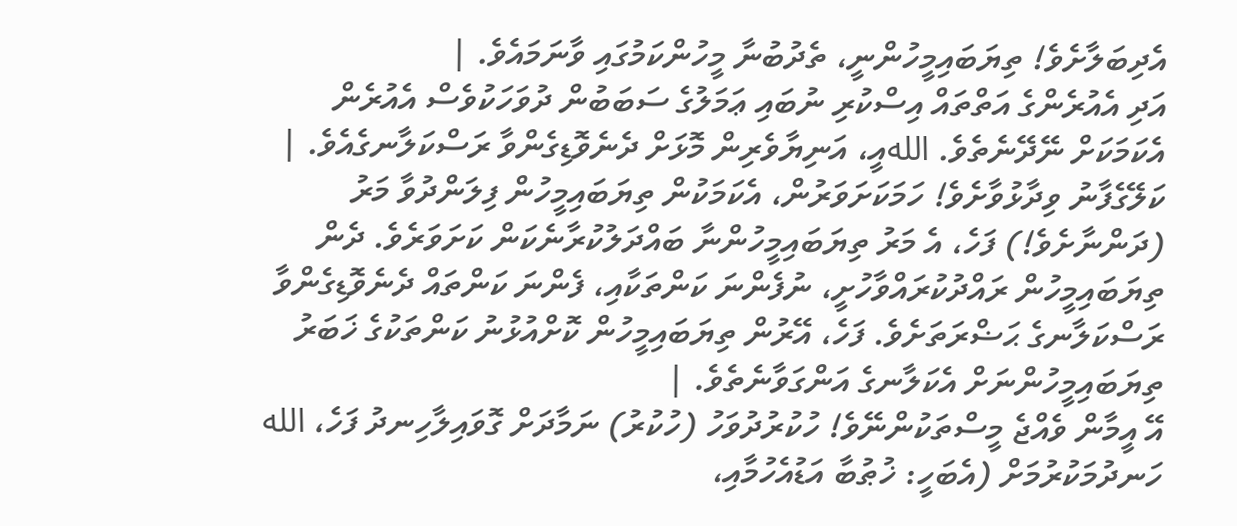އެދިބަލާށެވެ! ތިޔަބައިމީހުންނީ، ތެދުބުނާ މީހުންކަމުގައި ވާނަމައެވެ. |
އަދި އެއުރެންގެ އަތްތައް އިސްކުރި ނުބައި ޢަމަލުގެ ސަބަބުން ދުވަހަކުވެސް އެއުރެން އެކަމަކަށް ނޭދޭނެތެވެ. اللهއީ، އަނިޔާވެރިން މޮޅަށް ދެނެވޮޑިގެންވާ ރަސްކަލާނގެއެވެ. |
ކަލޭގެފާނު ވިދާޅުވާށެވެ! ހަމަކަށަވަރުން، އެކަމަކުން ތިޔަބައިމީހުން ފިލަންދުވާ މަރު (ދަންނާށެވެ!) ފަހެ، އެ މަރު ތިޔަބައިމީހުންނާ ބައްދަލުކުރާނެކަން ކަށަވަރެވެ. ދެން ތިޔަބައިމީހުން ރައްދުކުރައްވާހުށީ، ނުފެންނަ ކަންތަކާއި، ފެންނަ ކަންތައް ދެނެވޮޑިގެންވާ ރަސްކަލާނގެ ޙަޟްރަތަށެވެ. ފަހެ، އޭރުން ތިޔަބައިމީހުން ކޮށްއުޅުނު ކަންތަކުގެ ޚަބަރު ތިޔަބައިމީހުންނަށް އެކަލާނގެ އަންގަވާނެތެވެ. |
އޭ އީމާން ވެއްޖެ މީސްތަކުންނޭވެ! ހުކުރުދުވަހު (ހުކުރު) ނަމާދަށް ގޮވައިލާހިނދު ފަހެ، الله ހަނދުމަކުރުމަށް (އެބަހީ: ޚުޠުބާ އަޑުއެހުމާއި،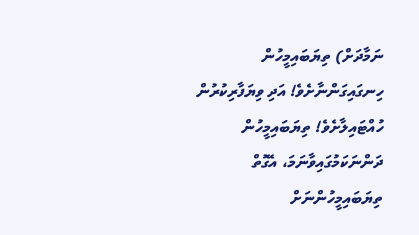ނަމާދަށް) ތިޔަބައިމީހުން ހިނގައިގަންނާށެވެ! އަދި ވިޔަފާރިކުރުން ހުއްޓައިލާށެވެ! ތިޔަބައިމީހުން ދަންނަކަމުގައިވާނަމަ، އެގޮތް ތިޔަބައިމީހުންނަށް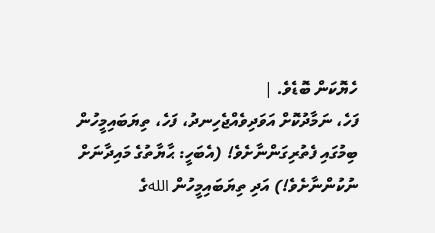ހެޔޮކަން ބޮޑެވެ. |
ފަހެ، ނަމާދުކޮށް އަވަދިވެއްޖެހިނދު، ފަހެ، ތިޔަބައިމީހުން ބިމުގައި ފެތުރިގަންނާށެވެ! (އެބަހީ: ޙާޔާތުގެ މައިދާނަށް ނުކުންނާށެވެ!) އަދި ތިޔަބައިމީހުން اللهގެ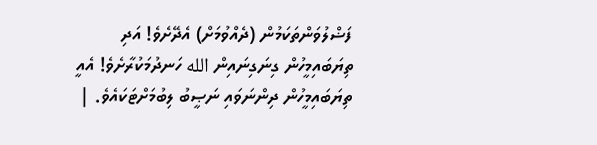ފަޟްލުވަންތަކަމުން (ދެއްވުމަށް) އެދޭށެވެ! އަދި ތިޔަބައިމީހުން ގިނަގިނައިން الله ހަނދުމަކުރާށެވެ! އެއީ ތިޔަބައިމީހުން ދިންނަވައި ނަޞީބު ލިބުމަށްޓަކައެވެ. |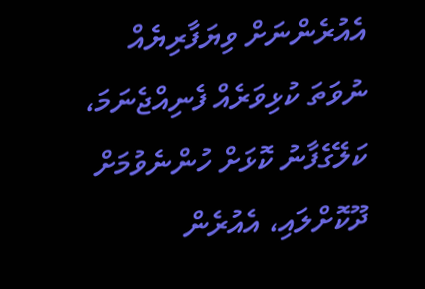އެއުރެންނަށް ވިޔަފާރިޔެއް ނުވަތަ ކުޅިވަރެއް ފެނިއްޖެނަމަ، ކަލޭގެފާނު ކޮޅަށް ހުންނެވުމަށް ދޫކޮށްލައި، އެއުރެން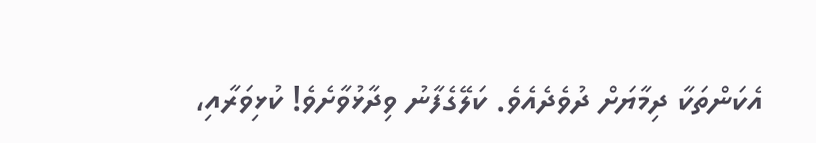އެކަންތަކާ ދިމާޔަށް ދުވެދެއެވެ. ކަލޭގެފާނު ވިދާޅުވާށެވެ! ކުޅިވަރާއި،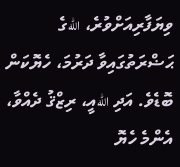ވިޔަފާރިއަށްވުރެ، اللهގެ ޙަޟްރަތުގައިވާ ދަރުމަ، ހެޔޮކަން ބޮޑެވެ. އަދި اللهއީ، ރިޒްޤު ދެއްވާ، އެންމެ ހެޔޮ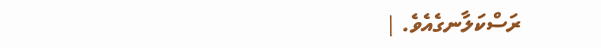ރަސްކަލާނގެއެވެ. |